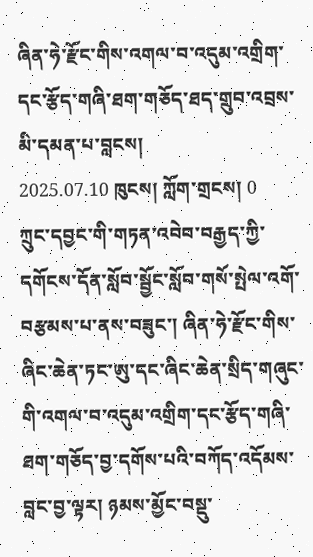ཞིན་ཧེ་རྫོང་གིས་འགལ་བ་འདུམ་འགྲིག་དང་རྩོད་གཞི་ཐག་གཅོད་ཐད་གྲུབ་འབྲས་མི་དམན་པ་བླངས།
2025.07.10 ཁུངས། ཀློག་གྲངས། 0
ཀྲུང་དབྱང་གི་གཏན་འབེབ་བརྒྱད་ཀྱི་དགོངས་དོན་སློབ་སྦྱོང་སློབ་གསོ་སྤེལ་འགོ་བརྩམས་པ་ནས་བཟུང་། ཞིན་ཧེ་རྫོང་གིས་ཞིང་ཆེན་ཏང་ཨུ་དང་ཞིང་ཆེན་སྲིད་གཞུང་གི་འགལ་བ་འདུམ་འགྲིག་དང་རྩོད་གཞི་ཐག་གཅོད་བྱ་དགོས་པའི་བཀོད་འདོམས་བླང་བྱ་ལྟར། ཉམས་མྱོང་བསྡུ་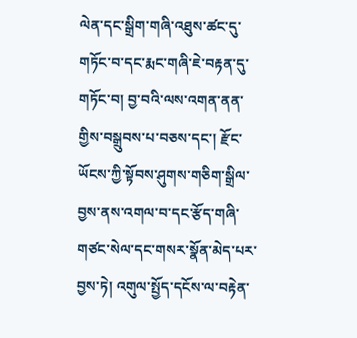ལེན་དང་སྒྲིག་གཞི་འཐུས་ཚང་དུ་གཏོང་བ་དང་རྨང་གཞི་ཇེ་བརྟན་དུ་གཏོང་བ། བྱ་བའི་ལས་འགན་ནན་གྱིས་བསྒྲུབས་པ་བཅས་དང་། རྫོང་ཡོངས་ཀྱི་སྟོབས་ཤུགས་གཅིག་སྒྲིལ་བྱས་ནས་འགལ་བ་དང་རྩོད་གཞི་གཙང་སེལ་དང་གསར་སྣོན་མེད་པར་བྱས་ཏེ། འགུལ་སྤྱོད་དངོས་ལ་བརྟེན་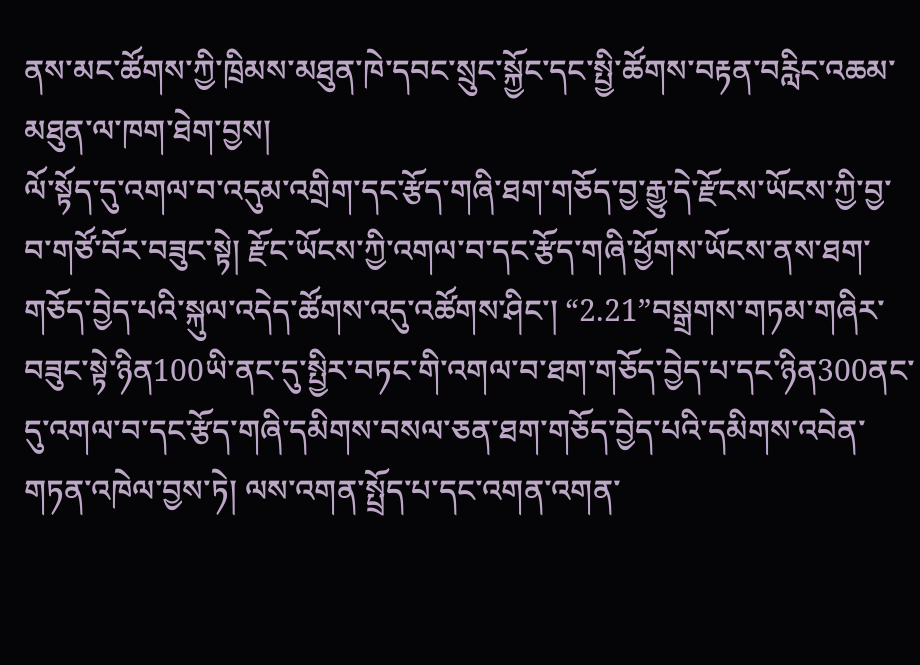ནས་མང་ཚོགས་ཀྱི་ཁྲིམས་མཐུན་ཁེ་དབང་སྲུང་སྐྱོང་དང་སྤྱི་ཚོགས་བརྟན་བརླིང་འཆམ་མཐུན་ལ་ཁག་ཐེག་བྱས།
ལོ་སྟོད་དུ་འགལ་བ་འདུམ་འགྲིག་དང་རྩོད་གཞི་ཐག་གཅོད་བྱ་རྒྱུ་དེ་རྫོངས་ཡོངས་ཀྱི་བྱ་བ་གཙོ་བོར་བཟུང་སྟེ། རྫོང་ཡོངས་ཀྱི་འགལ་བ་དང་རྩོད་གཞི་ཕྱོགས་ཡོངས་ནས་ཐག་གཅོད་བྱེད་པའི་སྐུལ་འདེད་ཚོགས་འདུ་འཚོགས་ཤིང་། “2.21”བསྒྲགས་གཏམ་གཞིར་བཟུང་སྟེ་ཉིན100ཡི་ནང་དུ་སྤྱིར་བཏང་གི་འགལ་བ་ཐག་གཅོད་བྱེད་པ་དང་ཉིན300ནང་དུ་འགལ་བ་དང་རྩོད་གཞི་དམིགས་བསལ་ཅན་ཐག་གཅོད་བྱེད་པའི་དམིགས་འབེན་གཏན་འཁེལ་བྱས་ཏེ། ལས་འགན་སྤྲོད་པ་དང་འགན་འགན་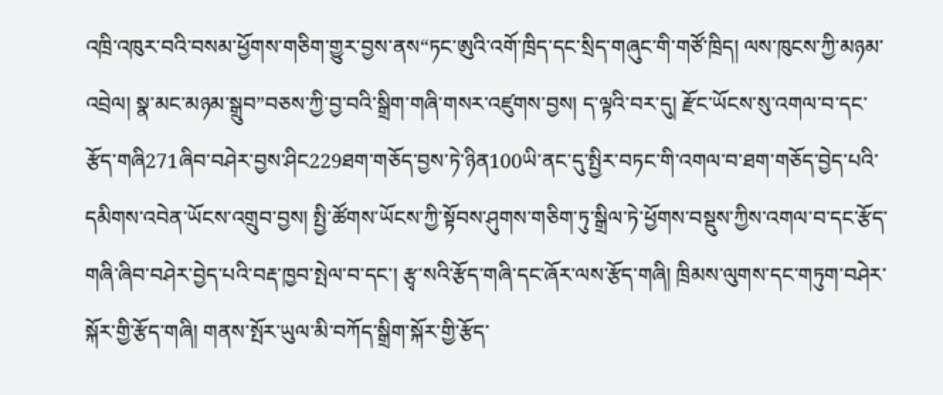འཁྲི་འཁུར་བའི་བསམ་ཕྱོགས་གཅིག་གྱུར་བྱས་ནས“ཏང་ཨུའི་འགོ་ཁྲིད་དང་སྲིད་གཞུང་གི་གཙོ་ཁྲིད། ལས་ཁུངས་ཀྱི་མཉམ་འབྲེལ། སྣ་མང་མཉམ་སྒྲུབ”བཅས་ཀྱི་བྱ་བའི་སྒྲིག་གཞི་གསར་འཛུགས་བྱས། ད་ལྟའི་བར་དུ། རྫོང་ཡོངས་སུ་འགལ་བ་དང་རྩོད་གཞི271ཞིབ་བཤེར་བྱས་ཤིང229ཐག་གཅོད་བྱས་ཏེ་ཉིན100ཡི་ནང་དུ་སྤྱིར་བཏང་གི་འགལ་བ་ཐག་གཅོད་བྱེད་པའི་དམིགས་འབེན་ཡོངས་འགྲུབ་བྱས། སྤྱི་ཚོགས་ཡོངས་ཀྱི་སྟོབས་ཤུགས་གཅིག་ཏུ་སྒྲིལ་ཏེ་ཕྱོགས་བསྡུས་ཀྱིས་འགལ་བ་དང་རྩོད་གཞི་ཞིབ་བཤེར་བྱེད་པའི་བརྡ་ཁྱབ་སྤེལ་བ་དང་། རྩྭ་སའི་རྩོད་གཞི་དང་ཞོར་ལས་རྩོད་གཞི། ཁྲིམས་ལུགས་དང་གཏུག་བཤེར་སྐོར་གྱི་རྩོད་གཞི། གནས་སྤོར་ཡུལ་མི་བཀོད་སྒྲིག་སྐོར་གྱི་རྩོད་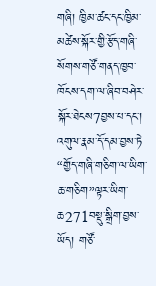གཞི། ཁྱིམ་ཚང་དང་ཁྱིམ་མཚེས་སྐོར་གྱི་རྩོད་གཞི་སོགས་གཙོ་གནད་ཁྱབ་ཁོངས་དག་ལ་ཞིབ་བཤེར་སྐོར་ཐེངས7བྱས་པ་དང་། འགུལ་རྣམ་དོ་དམ་བྱས་ཏེ “གྱོད་གཞི་གཅིག་ལ་ཡིག་ཆ་གཅིག”ལྟར་ཡིག་ཆ271བསྡུ་སྒྲིག་བྱས་ཡོད། གཙོ་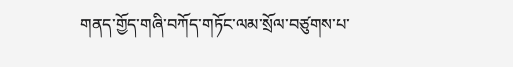གནད་གྱོད་གཞི་བཀོད་གཏོང་ལམ་སྲོལ་བཙུགས་པ་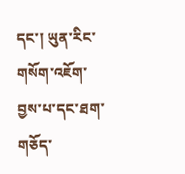དང་། ཡུན་རིང་གསོག་འཇོག་བྱས་པ་དང་ཐག་གཅོད་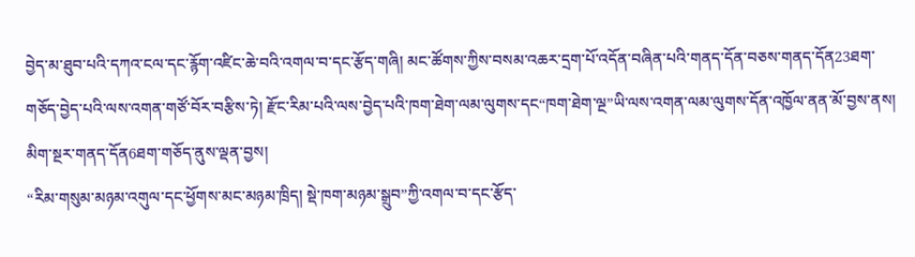བྱེད་མ་ཐུབ་པའི་དཀའ་ངལ་དང་རྙོག་འཛིང་ཆེ་བའི་འགལ་བ་དང་རྩོད་གཞི། མང་ཚོགས་ཀྱིས་བསམ་འཆར་དྲག་པོ་འདོན་བཞིན་པའི་གནད་དོན་བཅས་གནད་དོན23ཐག་གཅོད་བྱེད་པའི་ལས་འགན་གཙོ་བོར་བརྩིས་ཏེ། རྫོང་རིམ་པའི་ལས་བྱེད་པའི་ཁག་ཐེག་ལམ་ལུགས་དང“ཁག་ཐེག་ལྔ”ཡི་ལས་འགན་ལམ་ལུགས་དོན་འཁྱོལ་ནན་མོ་བྱས་ནས། མིག་སྔར་གནད་དོན6ཐག་གཅོད་ནུས་ལྡན་བྱས།
“རིམ་གསུམ་མཉམ་འགུལ་དང་ཕྱོགས་མང་མཉམ་ཁྲིད། སྡེ་ཁག་མཉམ་སྒྲུབ”ཀྱི་འགལ་བ་དང་རྩོད་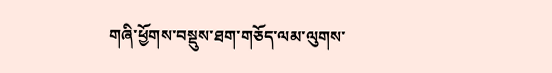གཞི་ཕྱོགས་བསྡུས་ཐག་གཅོད་ལམ་ལུགས་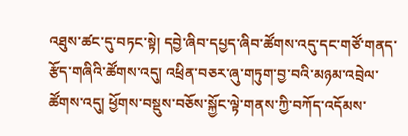འཐུས་ཚང་དུ་བཏང་སྟེ། དབྱེ་ཞིབ་དཔྱད་ཞིབ་ཚོགས་འདུ་དང་གཙོ་གནད་རྩོད་གཞིའི་ཚོགས་འདུ། འཕྲིན་བཅར་ཞུ་གཏུག་བྱ་བའི་མཉམ་འབྲེལ་ཚོགས་འདུ། ཕྱོགས་བསྡུས་བཅོས་སྐྱོང་ལྟེ་གནས་ཀྱི་བཀོད་འདོམས་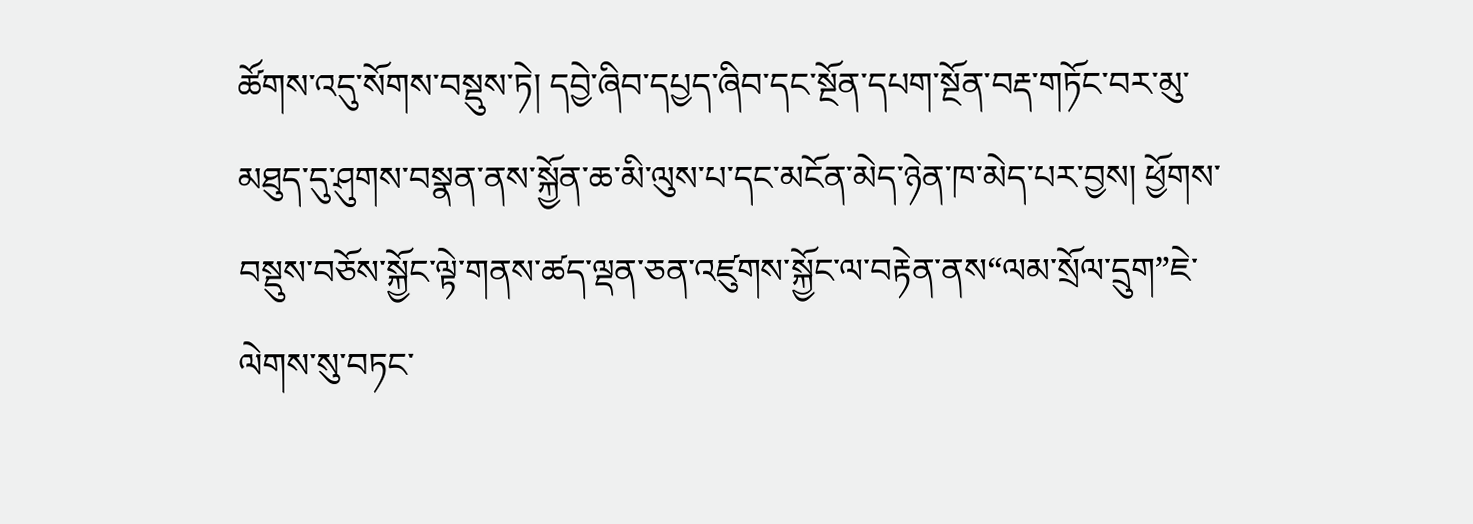ཚོགས་འདུ་སོགས་བསྡུས་ཏེ། དབྱེ་ཞིབ་དཔྱད་ཞིབ་དང་སྔོན་དཔག་སྔོན་བརྡ་གཏོང་བར་མུ་མཐུད་དུ་ཤུགས་བསྣན་ནས་སྐྱོན་ཆ་མི་ལུས་པ་དང་མངོན་མེད་ཉེན་ཁ་མེད་པར་བྱས། ཕྱོགས་བསྡུས་བཅོས་སྐྱོང་ལྟེ་གནས་ཚད་ལྡན་ཅན་འཛུགས་སྐྱོང་ལ་བརྟེན་ནས“ལམ་སྲོལ་དྲུག”ཇེ་ལེགས་སུ་བཏང་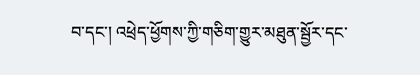བ་དང་། འཕྲེད་ཕྱོགས་ཀྱི་གཅིག་གྱུར་མཐུན་སྦྱོར་དང་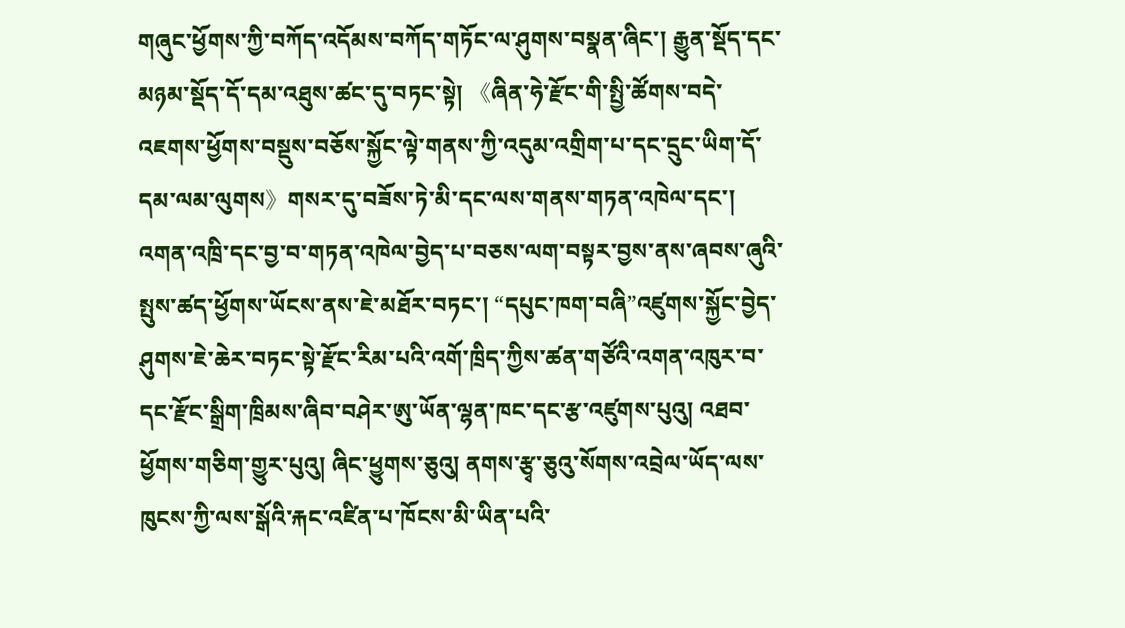གཞུང་ཕྱོགས་ཀྱི་བཀོད་འདོམས་བཀོད་གཏོང་ལ་ཤུགས་བསྣན་ཞིང་། རྒྱུན་སྡོད་དང་མཉམ་སྡོད་དོ་དམ་འཐུས་ཚང་དུ་བཏང་སྟེ། 《ཞིན་ཧེ་རྫོང་གི་སྤྱི་ཚོགས་བདེ་འཇགས་ཕྱོགས་བསྡུས་བཅོས་སྐྱོང་ལྟེ་གནས་ཀྱི་འདུམ་འགྲིག་པ་དང་དྲུང་ཡིག་དོ་དམ་ལམ་ལུགས》གསར་དུ་བཟོས་ཏེ་མི་དང་ལས་གནས་གཏན་འཁེལ་དང་། འགན་འཁྲི་དང་བྱ་བ་གཏན་འཁེལ་བྱེད་པ་བཅས་ལག་བསྟར་བྱས་ནས་ཞབས་ཞུའི་སྤུས་ཚད་ཕྱོགས་ཡོངས་ནས་ཇེ་མཐོར་བཏང་། “དཔུང་ཁག་བཞི”འཛུགས་སྐྱོང་བྱེད་ཤུགས་ཇེ་ཆེར་བཏང་སྟེ་རྫོང་རིམ་པའི་འགོ་ཁྲིད་ཀྱིས་ཚན་གཙོའི་འགན་འཁུར་བ་དང་རྫོང་སྒྲིག་ཁྲིམས་ཞིབ་བཤེར་ཨུ་ཡོན་ལྷན་ཁང་དང་རྩ་འཛུགས་པུའུ། འཐབ་ཕྱོགས་གཅིག་གྱུར་པུའུ། ཞིང་ཕྱུགས་ཅུའུ། ནགས་རྩྭ་ཅུའུ་སོགས་འབྲེལ་ཡོད་ལས་ཁུངས་ཀྱི་ལས་སྒོའི་རྐང་འཛིན་པ་ཁོངས་མི་ཡིན་པའི་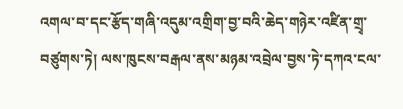འགལ་བ་དང་རྩོད་གཞི་འདུམ་འགྲིག་བྱ་བའི་ཆེད་གཉེར་འཛིན་གྲྭ་བཙུགས་ཏེ། ལས་ཁུངས་བརྒལ་ནས་མཉམ་འབྲེལ་བྱས་ཏེ་དཀའ་ངལ་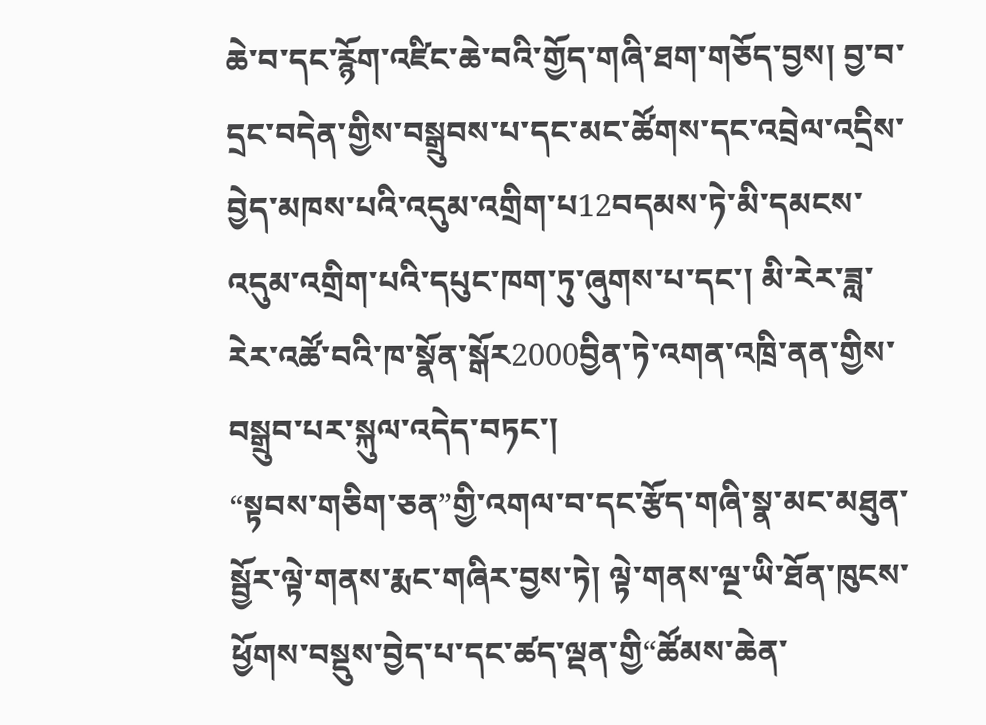ཆེ་བ་དང་རྙོག་འཛིང་ཆེ་བའི་གྱོད་གཞི་ཐག་གཅོད་བྱས། བྱ་བ་དྲང་བདེན་གྱིས་བསྒྲུབས་པ་དང་མང་ཚོགས་དང་འབྲེལ་འདྲིས་བྱེད་མཁས་པའི་འདུམ་འགྲིག་པ12བདམས་ཏེ་མི་དམངས་འདུམ་འགྲིག་པའི་དཔུང་ཁག་ཏུ་ཞུགས་པ་དང་། མི་རེར་ཟླ་རེར་འཚོ་བའི་ཁ་སྣོན་སྒོར2000བྱིན་ཏེ་འགན་འཁྲི་ནན་གྱིས་བསྒྲུབ་པར་སྐུལ་འདེད་བཏང་།
“སྟབས་གཅིག་ཅན”གྱི་འགལ་བ་དང་རྩོད་གཞི་སྣ་མང་མཐུན་སྦྱོར་ལྟེ་གནས་རྨང་གཞིར་བྱས་ཏེ། ལྟེ་གནས་ལྔ་ཡི་ཐོན་ཁུངས་ཕྱོགས་བསྡུས་བྱེད་པ་དང་ཚད་ལྡན་གྱི“ཚོམས་ཆེན་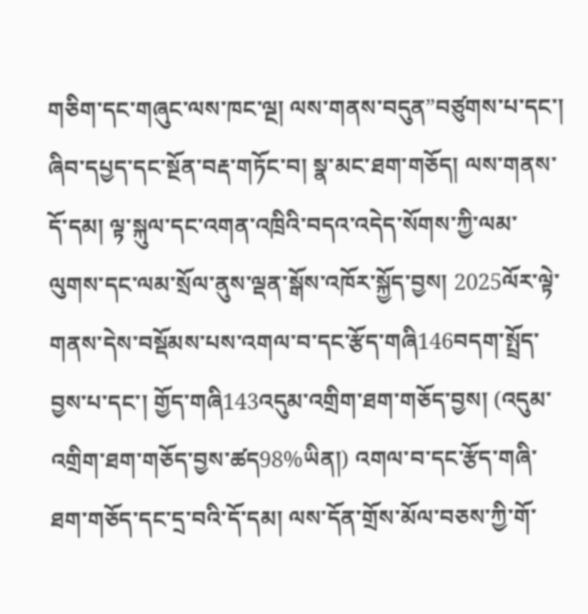གཅིག་དང་གཞུང་ལས་ཁང་ལྔ། ལས་གནས་བདུན”བཙུགས་པ་དང་། ཞིབ་དཔྱད་དང་སྔོན་བརྡ་གཏོང་བ། སྣ་མང་ཐག་གཅོད། ལས་གནས་དོ་དམ། ལྟ་སྐུལ་དང་འགན་འཁྲིའི་བདའ་འདེད་སོགས་ཀྱི་ལམ་ལུགས་དང་ལམ་སྲོལ་ནུས་ལྡན་སྒོས་འཁོར་སྐྱོད་བྱས། 2025ལོར་ལྟེ་གནས་དེས་བསྡོམས་པས་འགལ་བ་དང་རྩོད་གཞི146བདག་སྤྲོད་བྱས་པ་དང་། གྱོད་གཞི143འདུམ་འགྲིག་ཐག་གཅོད་བྱས། (འདུམ་འགྲིག་ཐག་གཅོད་བྱས་ཚད98%ཡིན།) འགལ་བ་དང་རྩོད་གཞི་ཐག་གཅོད་དང་དྲ་བའི་དོ་དམ། ལས་དོན་གྲོས་མོལ་བཅས་ཀྱི་གོ་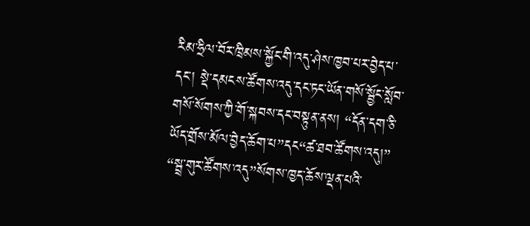རིམ་ཧྲིལ་བོར་ཁྲིམས་སྐྱོང་གི་འདུ་ཤེས་ཁྱབ་པར་བྱེད་པ་དང་། སྡེ་དམངས་ཚོགས་འདུ་དང་ཏང་ཡོན་གསོ་སྦྱོང་སློབ་གསོ་སོགས་ཀྱི་གོ་སྐབས་དང་བསྟུན་ནས། “དོན་དག་ཅི་ཡོད་གྲོས་མོལ་བྱེད་ཆོག་པ”དང“ཚ་ཐབ་ཚོགས་འདུ།” “སྦྲ་གུར་ཚོགས་འདུ”སོགས་ཁྱད་ཆོས་ལྡན་པའི་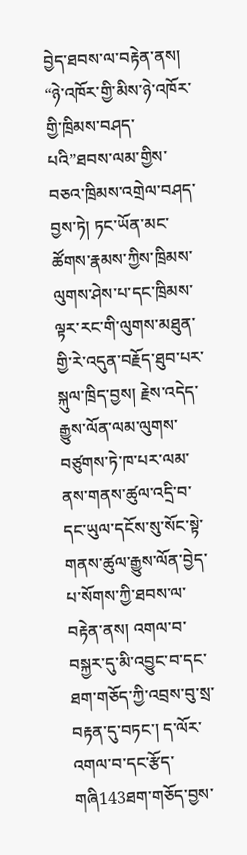བྱེད་ཐབས་ལ་བརྟེན་ནས། “ཉེ་འཁོར་གྱི་མིས་ཉེ་འཁོར་གྱི་ཁྲིམས་བཤད་པའི”ཐབས་ལམ་གྱིས་བཅའ་ཁྲིམས་འགྲེལ་བཤད་བྱས་ཏེ། ཏང་ཡོན་མང་ཚོགས་རྣམས་ཀྱིས་ཁྲིམས་ལུགས་ཤེས་པ་དང་ཁྲིམས་ལྟར་རང་གི་ལུགས་མཐུན་གྱི་རེ་འདུན་བརྗོད་ཐུབ་པར་སྐུལ་ཁྲིད་བྱས། རྗེས་འདེད་རྒྱུས་ལོན་ལམ་ལུགས་བཙུགས་ཏེ་ཁ་པར་ལམ་ནས་གནས་ཚུལ་འདྲི་བ་དང་ཡུལ་དངོས་སུ་སོང་སྟེ་གནས་ཚུལ་རྒྱུས་ལོན་བྱེད་པ་སོགས་ཀྱི་ཐབས་ལ་བརྟེན་ནས། འགལ་བ་བསྐྱར་དུ་མི་འབྱུང་བ་དང་ཐག་གཅོད་ཀྱི་འབྲས་བུ་སྲ་བརྟན་དུ་བཏང་། ད་ལོར་འགལ་བ་དང་རྩོད་གཞི143ཐག་གཅོད་བྱས་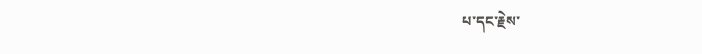པ་དང་རྗེས་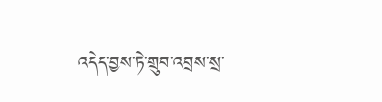འདེད་བྱས་ཏེ་གྲུབ་འབྲས་སྲ་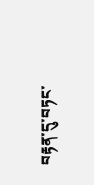བརྟན་དུ་བཏང་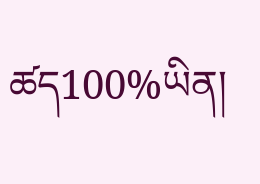ཚད100%ཡིན།